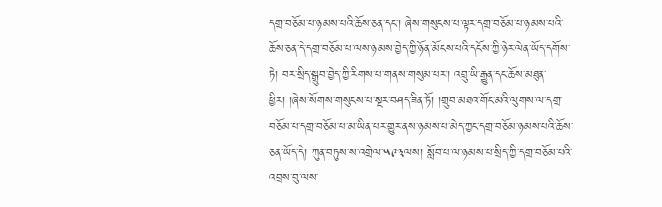དགྲ་བཅོམ་པ་ཉམས་པའི་ཆོས་ཅན་དང་། ཞེས་གསུངས་པ་ལྟར་དགྲ་བཅོམ་པ་ཉམས་པའི་ཆོས་ཅན་དེ་དགྲ་བཅོམ་པ་ལས་ཉམས་བྱེད་ཀྱི་ཉོན་མོངས་པའི་དངོས་ཀྱི་ཉེར་ལེན་ཡོད་དགོས་ཏེ། བར་སྲིད་སྒྲུབ་བྱེད་ཀྱི་རིགས་པ་གནས་གསུམ་པར་། འབྲུ་ཡི་རྒྱུན་དང་ཆོས་མཐུན་ཕྱིར། །ཞེས་སོགས་གསུངས་པ་སྔར་བཤད་ཟིན་ཏོ། །གྲུབ་མཐའ་གོང་མའི་ལུགས་ལ་དགྲ་བཅོམ་པ་དགྲ་བཅོམ་པ་མ་ཡིན་པར་གྱུར་ནས་ཉམས་པ་མེད་ཀྱང་དགྲ་བཅོམ་ཉམས་པའི་ཆོས་ཅན་ཡོད་དེ། ཀུན་བཏུས་ས་འགྲེལ་༥༩༣ལས། སློབ་པ་ལ་ཉམས་པ་སྲིད་ཀྱི་དགྲ་བཅོམ་པའི་འབྲས་བུ་ལས་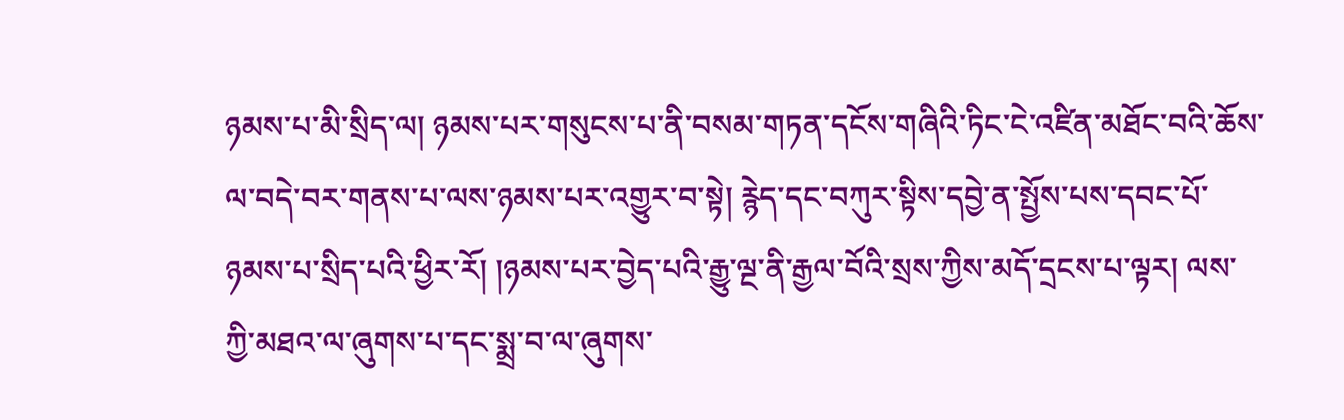ཉམས་པ་མི་སྲིད་ལ། ཉམས་པར་གསུངས་པ་ནི་བསམ་གཏན་དངོས་གཞིའི་ཏིང་ངེ་འཛིན་མཐོང་བའི་ཆོས་ལ་བདེ་བར་གནས་པ་ལས་ཉམས་པར་འགྱུར་བ་སྟེ། རྙེད་དང་བཀུར་སྟིས་དབྱེ་ན་སྤྱོས་པས་དབང་པོ་ཉམས་པ་སྲིད་པའི་ཕྱིར་རོ། །ཉམས་པར་བྱེད་པའི་རྒྱུ་ལྔ་ནི་རྒྱལ་བོའི་སྲས་ཀྱིས་མདོ་དྲངས་པ་ལྟར། ལས་ཀྱི་མཐའ་ལ་ཞུགས་པ་དང་སྨྲ་བ་ལ་ཞུགས་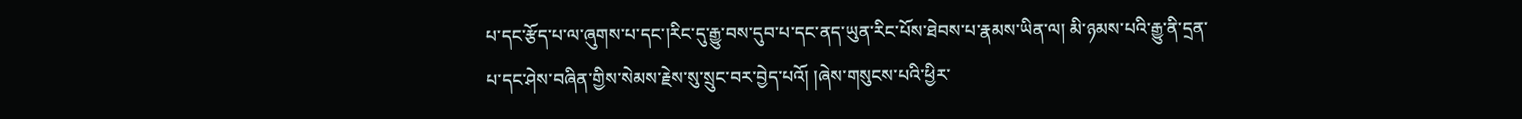པ་དང་རྩོད་པ་ལ་ཞུགས་པ་དང་།རིང་དུ་རྒྱུ་བས་དུབ་པ་དང་ནད་ཡུན་རིང་པོས་ཐེབས་པ་རྣམས་ཡིན་ལ། མི་ཉམས་པའི་རྒྱུ་ནི་དྲན་པ་དང་ཤེས་བཞིན་གྱིས་སེམས་རྗེས་སུ་སྲུང་བར་བྱེད་པའོ། །ཞེས་གསུངས་པའི་ཕྱིར་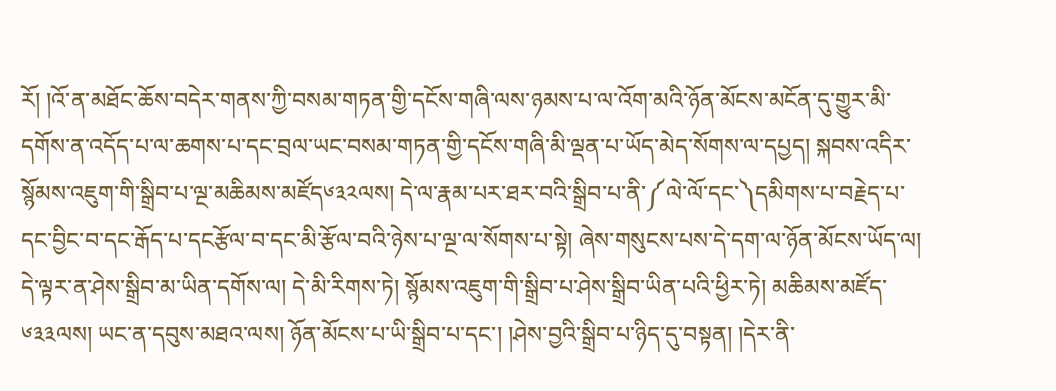རོ། །འོ་ན་མཐོང་ཆོས་བདེར་གནས་ཀྱི་བསམ་གཏན་གྱི་དངོས་གཞི་ལས་ཉམས་པ་ལ་འོག་མའི་ཉོན་མོངས་མངོན་དུ་གྱུར་མི་དགོས་ན་འདོད་པ་ལ་ཆགས་པ་དང་བྲལ་ཡང་བསམ་གཏན་གྱི་དངོས་གཞི་མི་ལྡན་པ་ཡོད་མེད་སོགས་ལ་དཔྱད། སྐབས་འདིར་སྙོམས་འཇུག་གི་སྒྲིབ་པ་ལྔ་མཆིམས་མཛོད༦༣༢ལས། དེ་ལ་རྣམ་པར་ཐར་བའི་སྒྲིབ་པ་ནི་༼ལེ་ལོ་དང་༽དམིགས་པ་བརྗེད་པ་དང་བྱིང་བ་དང་རྒོད་པ་དངརྩོལ་བ་དང་མི་རྩོལ་བའི་ཉེས་པ་ལྔ་ལ་སོགས་པ་སྟེ། ཞེས་གསུངས་པས་དེ་དག་ལ་ཉོན་མོངས་ཡོད་ལ། དེ་ལྟར་ན་ཤེས་སྒྲིབ་མ་ཡིན་དགོས་ལ། དེ་མི་རིགས་ཏེ། སྙོམས་འཇུག་གི་སྒྲིབ་པ་ཤེས་སྒྲིབ་ཡིན་པའི་ཕྱིར་ཏེ། མཆིམས་མཛོད་༦༣༣ལས། ཡང་ན་དབུས་མཐའ་ལས། ཉོན་མོངས་པ་ཡི་སྒྲིབ་པ་དང་། །ཤེས་བྱའི་སྒྲིབ་པ་ཉིད་དུ་བསྟན། །དེར་ནི་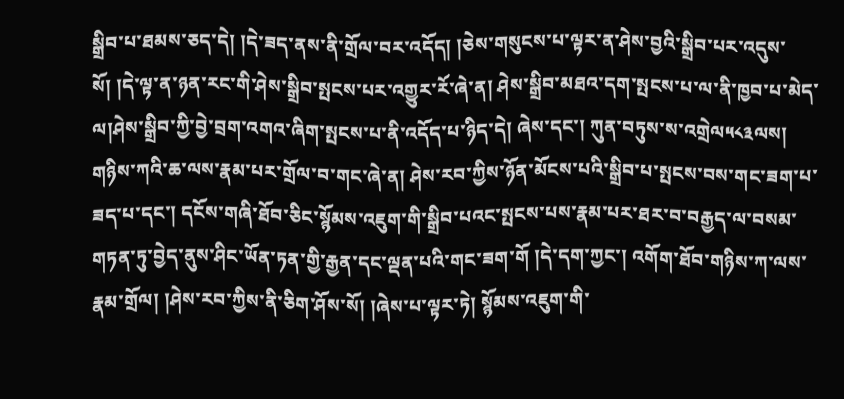སྒྲིབ་པ་ཐམས་ཅད་དེ། །དེ་ཟད་ནས་ནི་གྲོལ་བར་འདོད། །ཅེས་གསུངས་པ་ལྟར་ན་ཤེས་བྱའི་སྒྲིབ་པར་འདུས་སོ། །དེ་ལྟ་ན་ཉན་རང་གི་ཤེས་སྒྲིབ་སྤངས་པར་འགྱུར་རོ་ཞེ་ན། ཤེས་སྒྲིབ་མཐའ་དག་སྤངས་པ་ལ་ནི་ཁྱབ་པ་མེད་ལ།ཤེས་སྒྲིབ་ཀྱི་བྱེ་བྲག་འགའ་ཞིག་སྤངས་པ་ནི་འདོད་པ་ཉིད་དེ། ཞེས་དང་། ཀུན་བཏུས་ས་འགྲེལ༥༨༣ལས། གཉིས་ཀའི་ཆ་ལས་རྣམ་པར་གྲོལ་བ་གང་ཞེ་ན། ཤེས་རབ་ཀྱིས་ཉོན་མོངས་པའི་སྒྲིབ་པ་སྤངས་བས་གང་ཟག་པ་ཟད་པ་དང་། དངོས་གཞི་ཐོབ་ཅིང་སྙོམས་འཇུག་གི་སྒྲིབ་པའང་སྤངས་པས་རྣམ་པར་ཐར་བ་བརྒྱད་ལ་བསམ་གཏན་ཏུ་བྱེད་ནུས་ཤིང་ཡོན་ཏན་གྱི་རྒྱན་དང་ལྡན་པའི་གང་ཟག་གོ །དེ་དག་ཀྱང་། འགོག་ཐོབ་གཉིས་ཀ་ལས་རྣམ་གྲོལ། །ཤེས་རབ་ཀྱིས་ནི་ཅིག་ཤོས་སོ། །ཞེས་པ་ལྟར་ཏེ། སྙོམས་འཇུག་གི་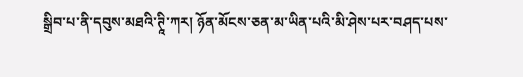སྒྲིབ་པ་ནི་དབུས་མཐའི་ཊཱི་ཀར། ཉོན་མོངས་ཅན་མ་ཡིན་པའི་མི་ཤེས་པར་བཤད་པས་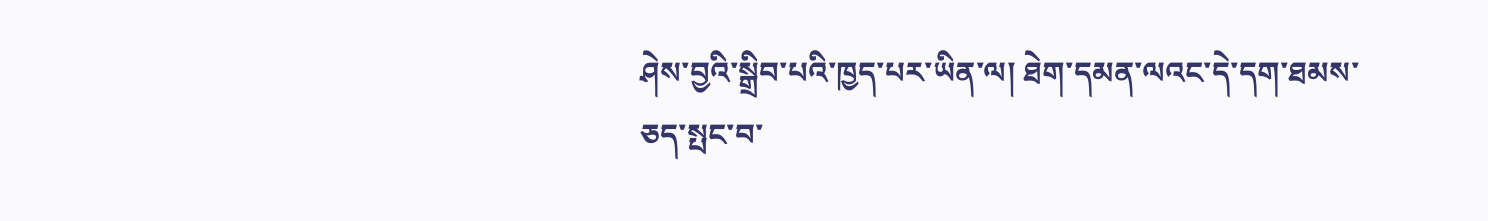ཤེས་བྱའི་སྒྲིབ་པའི་ཁྱད་པར་ཡིན་ལ། ཐེག་དམན་ལའང་དེ་དག་ཐམས་ཅད་སྤང་བ་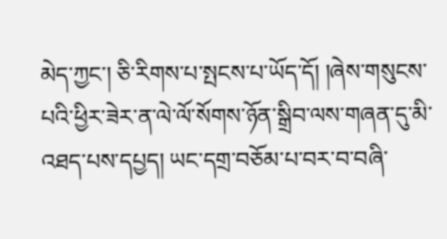མེད་ཀྱང་། ཅི་རིགས་པ་སྤངས་པ་ཡོད་དོ། །ཞེས་གསུངས་པའི་ཕྱིར་ཟེར་ན་ལེ་ལོ་སོགས་ཉོན་སྒྲིབ་ལས་གཞན་དུ་མི་འཐད་པས་དཔྱད། ཡང་དགྲ་བཅོམ་པ་བར་བ་བཞི་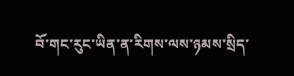བོ་གང་རུང་ཡིན་ན་རིགས་ལས་ཉམས་སྲིད་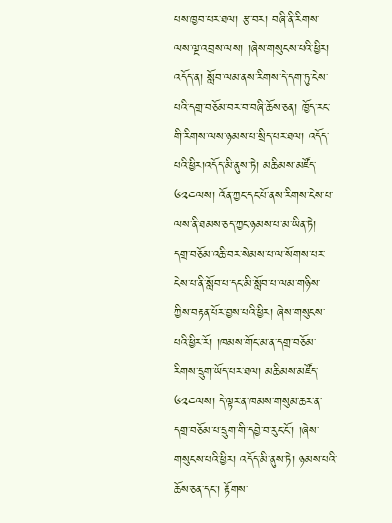པས་ཁྱབ་པར་ཐལ། རྩ་བར། བཞི་ནི་རིགས་ལས་ལྔ་འབྲས་ལས། །ཞེས་གསུངས་པའི་ཕྱིར། འདོད་ན། སློབ་ལམ་ནས་རིགས་དེ་དག་ཏུ་ངེས་པའི་དགྲ་བཅོམ་བར་བ་བཞི་ཆོས་ཅན། ཁྱོད་རང་གི་རིགས་ལས་ཉམས་པ་སྲིད་པར་ཐལ། འདོད་པའི་ཕྱིར།འདོད་མི་ནུས་ཏེ། མཆིམས་མཛོད་༦༢༤ལས། འོན་ཀྱང་དང་པོ་ནས་རིགས་ངེས་པ་ལས་ནི་ཐམས་ཅད་ཀྱང་ཉམས་པ་མ་ཡིན་ཏེ། དགྲ་བཅོམ་འཆི་བར་སེམས་པ་ལ་སོགས་པར་ངེས་པ་ནི་སློབ་པ་དང་མི་སློབ་པ་ལམ་གཉིས་ཀྱིས་བརྟན་པོར་བྱས་པའི་ཕྱིར། ཞེས་གསུངས་པའི་ཕྱིར་རོ། །ཁམས་གོང་མ་ན་དགྲ་བཅོམ་རིགས་དྲུག་ཡོད་པར་ཐལ། མཆིམས་མཛོད་༦༢༤ལས། དེ་ལྟར་ན་ཁམས་གསུམ་ཆར་ན་དགྲ་བཅོམ་པ་དྲུག་གི་དབྱེ་བ་རུང་ངོ་། །ཞེས་གསུངས་པའི་ཕྱིར། འདོད་མི་ནུས་ཏེ། ཉམས་པའི་ཆོས་ཅན་དང་། རྟོགས་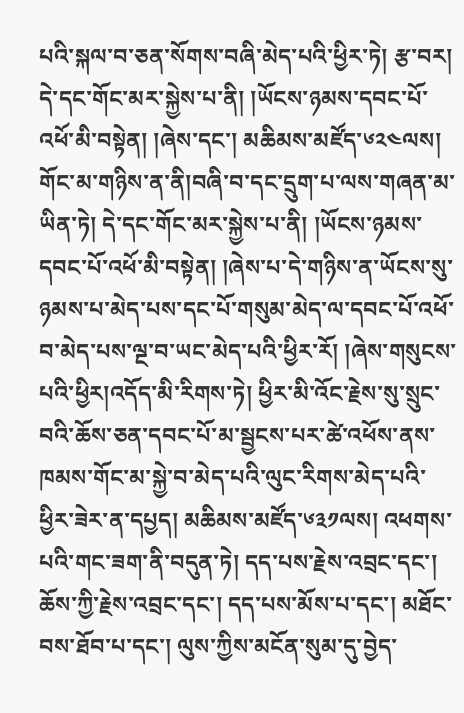པའི་སྐལ་བ་ཅན་སོགས་བཞི་མེད་པའི་ཕྱིར་ཏེ། རྩ་བར། དེ་དང་གོང་མར་སྐྱེས་པ་ནི། །ཡོངས་ཉམས་དབང་པོ་འཕོ་མི་བསྟེན། །ཞེས་དང་། མཆིམས་མཛོད་༦༢༤ལས། གོང་མ་གཉིས་ན་ནི།བཞི་བ་དང་དྲུག་པ་ལས་གཞན་མ་ཡིན་ཏེ། དེ་དང་གོང་མར་སྐྱེས་པ་ནི། །ཡོངས་ཉམས་དབང་པོ་འཕོ་མི་བསྟེན། །ཞེས་པ་དེ་གཉིས་ན་ཡོངས་སུ་ཉམས་པ་མེད་པས་དང་པོ་གསུམ་མེད་ལ་དབང་པོ་འཕོ་བ་མེད་པས་ལྔ་བ་ཡང་མེད་པའི་ཕྱིར་རོ། །ཞེས་གསུངས་པའི་ཕྱིར།འདོད་མི་རིགས་ཏེ། ཕྱིར་མི་འོང་རྗེས་སུ་སྲུང་བའི་ཆོས་ཅན་དབང་པོ་མ་སྦྱངས་པར་ཚེ་འཕོས་ནས་ཁམས་གོང་མ་སྐྱེ་བ་མེད་པའི་ལུང་རིགས་མེད་པའི་ཕྱིར་ཟེར་ན་དཔྱད། མཆིམས་མཛོད་༦༣༡ལས། འཕགས་པའི་གང་ཟག་ནི་བདུན་ཏེ། དད་པས་རྗེས་འབྲང་དང་། ཆོས་ཀྱི་རྗེས་འབྲང་དང་། དད་པས་མོས་པ་དང་། མཐོང་བས་ཐོབ་པ་དང་། ལུས་ཀྱིས་མངོན་སུམ་དུ་བྱེད་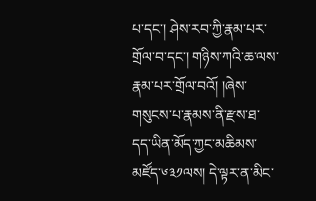པ་དང་། ཤེས་རབ་ཀྱི་རྣམ་པར་གྲོལ་བ་དང་། གཉིས་ཀའི་ཆ་ལས་རྣམ་པར་གྲོལ་བའོ། །ཞེས་གསུངས་པ་རྣམས་ནི་རྫས་ཐ་དད་ཡིན་མོད་ཀྱང་མཆིམས་མཛོད་༦༣༡ལས། དེ་ལྟར་ན་མིང་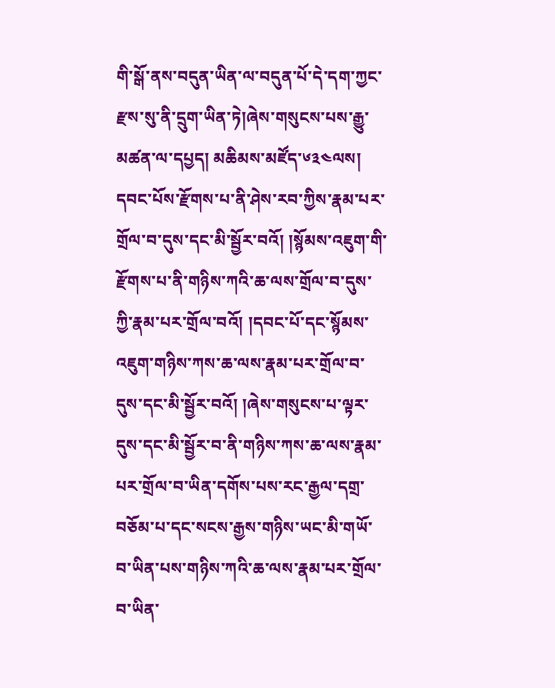གི་སྒོ་ནས་བདུན་ཡིན་ལ་བདུན་པོ་དེ་དག་ཀྱང་རྫས་སུ་ནི་དྲུག་ཡིན་ཏེ།ཞེས་གསུངས་པས་རྒྱུ་མཚན་ལ་དཔྱད། མཆིམས་མཛོད་༦༣༤ལས། དབང་པོས་རྫོགས་པ་ནི་ཤེས་རབ་ཀྱིས་རྣམ་པར་གྲོལ་བ་དུས་དང་མི་སྦྱོར་བའོ། །སྙོམས་འཇུག་གི་རྫོགས་པ་ནི་གཉིས་ཀའི་ཆ་ལས་གྲོལ་བ་དུས་ཀྱི་རྣམ་པར་གྲོལ་བའོ། །དབང་པོ་དང་སྙོམས་འཇུག་གཉིས་ཀས་ཆ་ལས་རྣམ་པར་གྲོལ་བ་དུས་དང་མི་སྦྱོར་བའོ། །ཞེས་གསུངས་པ་ལྟར་དུས་དང་མི་སྦྱོར་བ་ནི་གཉིས་ཀས་ཆ་ལས་རྣམ་པར་གྲོལ་བ་ཡིན་དགོས་པས་རང་རྒྱལ་དགྲ་བཅོམ་པ་དང་སངས་རྒྱས་གཉིས་ཡང་མི་གཡོ་བ་ཡིན་པས་གཉིས་ཀའི་ཆ་ལས་རྣམ་པར་གྲོལ་བ་ཡིན་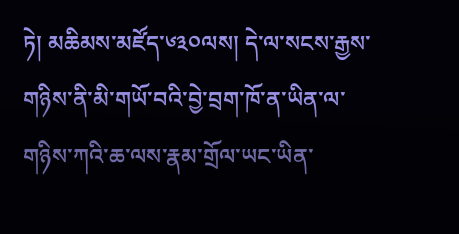ཏེ། མཆིམས་མཛོད་༦༣༠ལས། དེ་ལ་སངས་རྒྱས་གཉིས་ནི་མི་གཡོ་བའི་བྱེ་བྲག་ཁོ་ན་ཡིན་ལ་གཉིས་ཀའི་ཆ་ལས་རྣམ་གྲོལ་ཡང་ཡིན་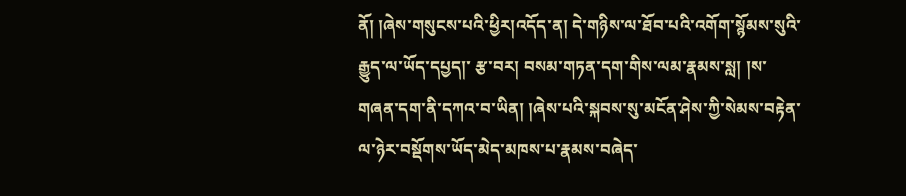ནོ། །ཞེས་གསུངས་པའི་ཕྱིར།འདོད་ན། དེ་གཉིས་ལ་ཐོབ་པའི་འགོག་སྙོམས་སུའི་རྒྱུད་ལ་ཡོད་དཔྱད།་ རྩ་བར། བསམ་གཏན་དག་གིས་ལམ་རྣམས་སླ། །ས་གཞན་དག་ནི་དཀའ་བ་ཡིན། །ཞེས་པའི་སྐབས་སུ་མངོན་ཤེས་ཀྱི་སེམས་བརྟེན་ལ་ཉེར་བསྡོགས་ཡོད་མེད་མཁས་པ་རྣམས་བཞེད་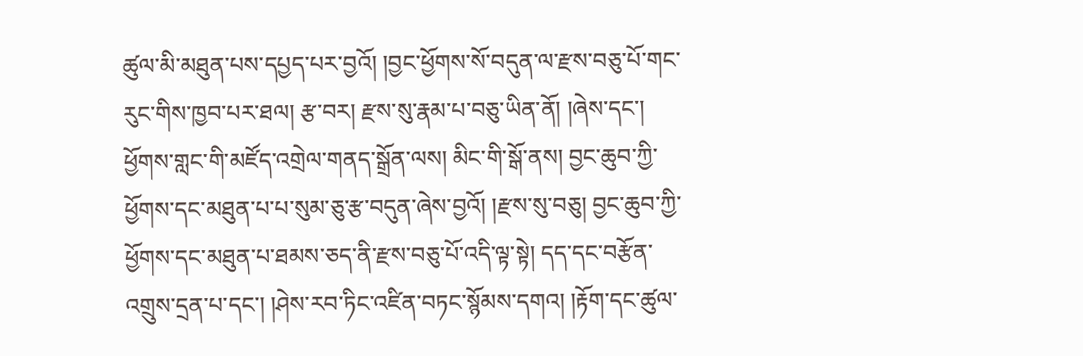ཚུལ་མི་མཐུན་པས་དཔྱད་པར་བྱའོ། །བྱང་ཕྱོགས་སོ་བདུན་ལ་རྫས་བཅུ་པོ་གང་རུང་གིས་ཁྱབ་པར་ཐལ། རྩ་བར། རྫས་སུ་རྣམ་པ་བཅུ་ཡིན་ནོ། །ཞེས་དང་། ཕྱོགས་གླང་གི་མཛོད་འགྲེལ་གནད་སྒྲོན་ལས། མིང་གི་སྒོ་ནས། བྱང་ཆུབ་ཀྱི་ཕྱོགས་དང་མཐུན་པ་པ་སུམ་ཅུ་རྩ་བདུན་ཞེས་བྱའོ། །རྫས་སུ་བཅུ། བྱང་ཆུབ་ཀྱི་ཕྱོགས་དང་མཐུན་པ་ཐམས་ཅད་ནི་རྫས་བཅུ་པོ་འདི་ལྟ་སྟེ། དད་དང་བརྩོན་འགྲུས་དྲན་པ་དང་། །ཤེས་རབ་ཏིང་འཛིན་བཏང་སྙོམས་དགའ། །རྟོག་དང་ཚུལ་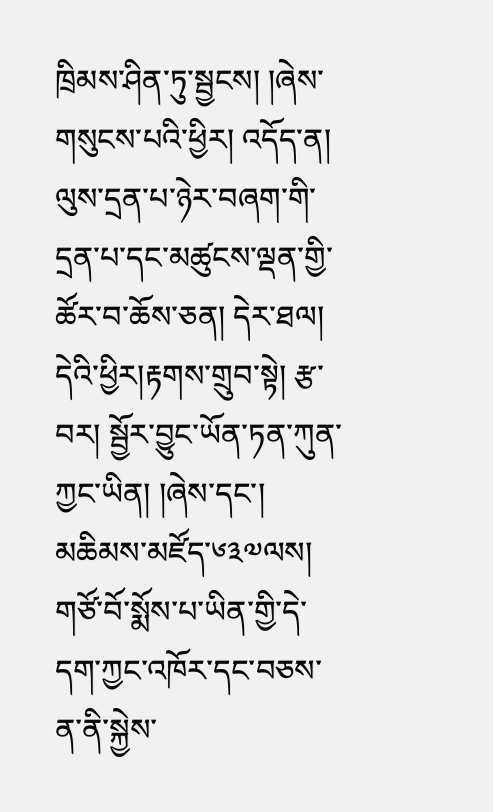ཁྲིམས་ཤིན་ཏུ་སྦྱངས། །ཞེས་གསུངས་པའི་ཕྱིར། འདོད་ན། ལུས་དྲན་པ་ཉེར་བཞག་གི་དྲན་པ་དང་མཚུངས་ལྡན་གྱི་ཚོར་བ་ཆོས་ཅན། དེར་ཐལ། དེའི་ཕྱིར།རྟགས་གྲུབ་སྟེ། རྩ་བར། སྦྱོར་བྱུང་ཡོན་ཏན་ཀུན་ཀྱང་ཡིན། །ཞེས་དང་། མཆིམས་མཛོད་༦༣༧ལས། གཙོ་བོ་སྨོས་པ་ཡིན་གྱི་དེ་དག་ཀྱང་འཁོར་དང་བཅས་ན་ནི་སྐྱེས་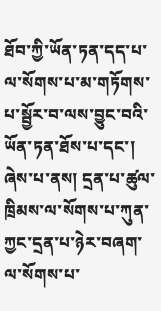ཐོབ་ཀྱི་ཡོན་ཏན་དད་པ་ལ་སོགས་པ་མ་གཏོགས་པ་སྦྱོར་བ་ལས་བྱུང་བའི་ཡོན་ཏན་ཐོས་པ་དང་། ཞེས་པ་ནས། དྲན་པ་ཚུལ་ཁྲིམས་ལ་སོགས་པ་ཀུན་ཀྱང་དྲན་པ་ཉེར་བཞག་ལ་སོགས་པ་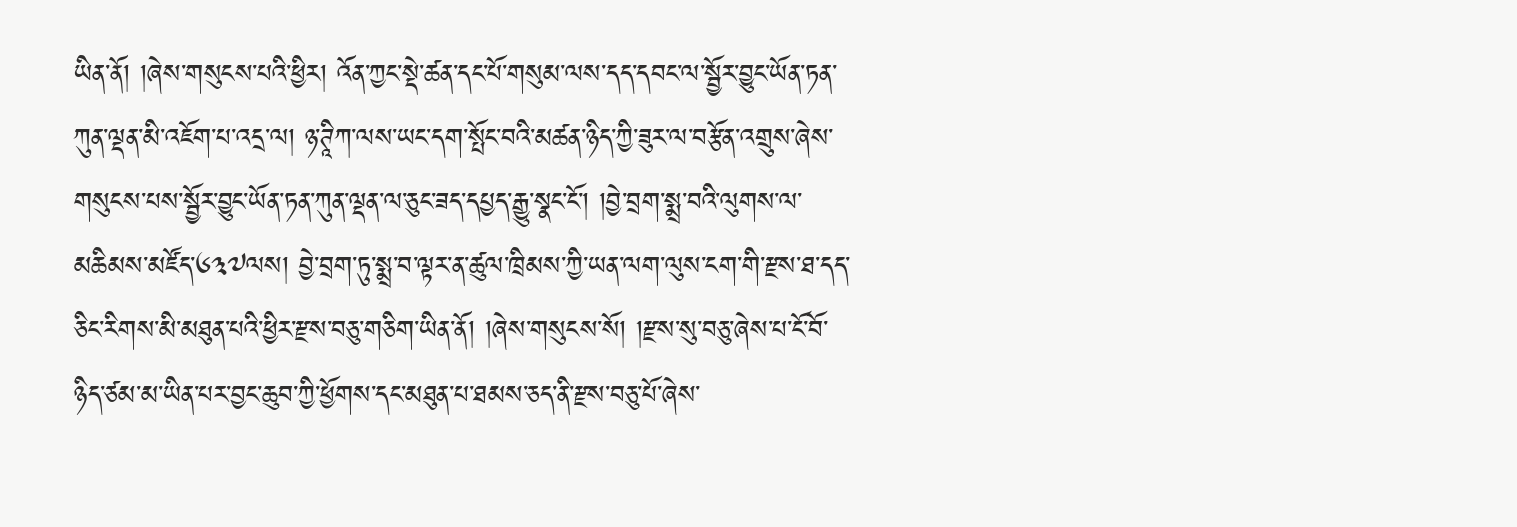ཡིན་ནོ། །ཞེས་གསུངས་པའི་ཕྱིར། འོན་ཀྱང་སྡེ་ཚན་དང་པོ་གསུམ་ལས་དད་དབང་ལ་སྦྱོར་བྱུང་ཡོན་ཏན་ཀུན་ལྡན་མི་འཇོག་པ་འདྲ་ལ། ཉ་ཊཱིཀ་ལས་ཡང་དག་སྤོང་བའི་མཚན་ཉིད་ཀྱི་ཟུར་ལ་བརྩོན་འགྲུས་ཞེས་གསུངས་པས་སྦྱོར་བྱུང་ཡོན་ཏན་ཀུན་ལྡན་ལ་ཅུང་ཟད་དཔྱད་རྒྱུ་སྣང་ངོ་། །བྱེ་བྲག་སྨྲ་བའི་ལུགས་ལ་མཆིམས་མཛོད་༦༣༧ལས། བྱེ་བྲག་ཏུ་སྨྲ་བ་ལྟར་ན་ཚུལ་ཁྲིམས་ཀྱི་ཡན་ལག་ལུས་ངག་གི་རྫས་ཐ་དད་ཅིང་རིགས་མི་མཐུན་པའི་ཕྱིར་རྫས་བཅུ་གཅིག་ཡིན་ནོ། །ཞེས་གསུངས་སོ། །རྫས་སུ་བཅུ་ཞེས་པ་ངོ་བོ་ཉིད་ཙམ་མ་ཡིན་པར་བྱང་ཆུབ་ཀྱི་ཕྱོགས་དང་མཐུན་པ་ཐམས་ཅད་ནི་རྫས་བཅུ་པོ་ཞེས་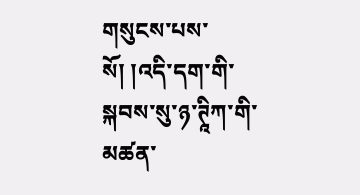གསུངས་པས་སོ། །འདི་དག་གི་སྐབས་སུ་ཉ་ཊཱིཀ་གི་མཚན་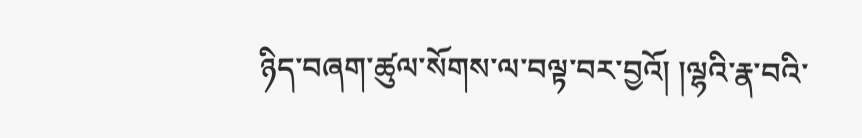ཉིད་བཞག་ཚུལ་སོགས་ལ་བལྟ་བར་བྱའོ། །ལྷའི་རྣ་བའི་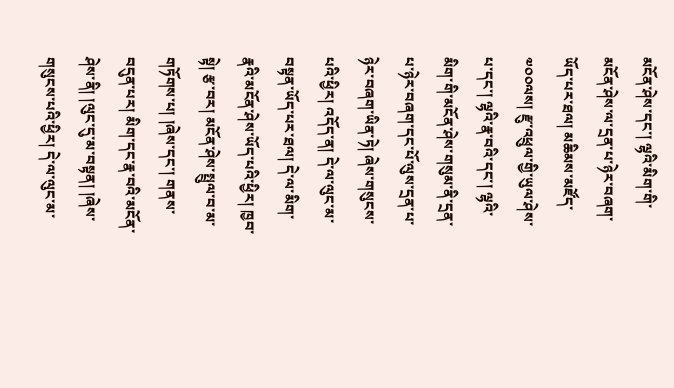མངོན་ཤེས་དང་། ལྷའི་མིག་གི་མངོན་ཤེས་ལ་དྲན་པ་ཉེར་བཞག་ཡོད་པར་ཐལ། མཆིམས་མཛོད་༧༠༠ལས། རྫུ་འཕྲུལ་གྱི་ཡུལ་ཤེས་པ་དང་། ལྷའི་རྣ་བའི་དང་། ལྷའི་མིག་གི་མངོན་ཤེས་གསུམ་ནི་དྲན་པ་ཉེར་བཞག་དང་པོ་ལུས་དྲན་པ་ཉེར་བཞག་ཡིན་ཏེ། ཞེས་གསུངས་པའི་ཕྱིར། འདོད་ན། དེ་ལ་ལུང་མ་བསྟན་ཡོད་པར་ཐལ། དེ་ལ་མིག་རྣའི་མངོན་ཤེས་ཡོད་པའི་ཕྱིར། ཁྱབ་སྟེ། རྩ་བར། མངོན་ཤེས་སྤྲུལ་བ་མ་གཏོགས་པ། །ཞེས་དང་། གནས་བདུན་པར། མིག་དང་རྣ་བའི་མངོན་ཤེས་ནི། །ལུང་དུ་མ་བསྟན། །ཞེས་གསུངས་པའི་ཕྱིར། དེ་ལ་ལུང་མ་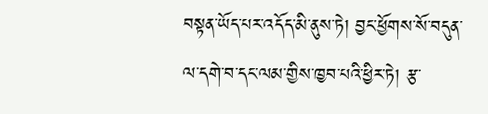བསྟན་ཡོད་པར་འདོད་མི་ནུས་ཏེ། བྱང་ཕྱོགས་སོ་བདུན་ལ་དགེ་བ་དང་ལམ་གྱིས་ཁྱབ་པའི་ཕྱིར་ཏེ། རྩ་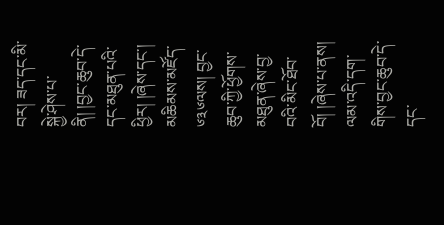བར། ཟད་དང་མི་སྐྱེ་ཤེས་པ་ནི། །བྱང་ཆུབ་དེ་དང་མཐུན་པའི་ཕྱིར། །ཞེས་དང་། མཆིམས་མཛོད་༦༣༦ལས། བྱང་ཆུབ་ཀྱི་ཕྱོགས་མཐུན་ཞེས་བྱ་བའི་མིང་ཐོབ་བོ། །ཞེས་པ་ནས། ལམ་འདི་དག་གིས་བྱང་ཆུབ་དེ་དང་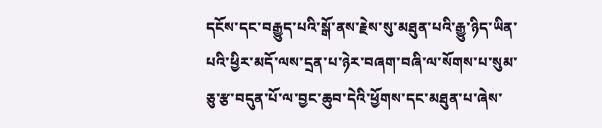དངོས་དང་བརྒྱུད་པའི་སྒོ་ནས་རྗེས་སུ་མཐུན་པའི་རྒྱུ་ཉིད་ཡིན་པའི་ཕྱིར་མདོ་ལས་དྲན་པ་ཉེར་བཞག་བཞི་ལ་སོགས་པ་སུམ་ཅུ་རྩ་བདུན་པོ་ལ་བྱང་ཆུབ་དེའི་ཕྱོགས་དང་མཐུན་པ་ཞེས་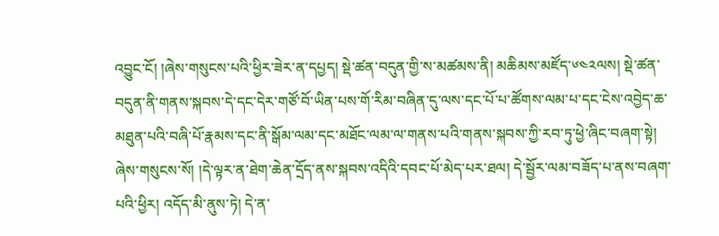འབྱུང་ངོ། །ཞེས་གསུངས་པའི་ཕྱིར་ཟེར་ན་དཔྱད། སྡེ་ཚན་བདུན་གྱི་ས་མཚམས་ནི། མཆིམས་མཛོད་༦༤༢ལས། སྡེ་ཚན་བདུན་ནི་གནས་སྐབས་དེ་དང་དེར་གཙོ་བོ་ཡིན་པས་གོ་རིམ་བཞིན་དུ་ལས་དང་པོ་པ་ཚོགས་ལམ་པ་དང་ངེས་འབྱེད་ཆ་མཐུན་པའི་བཞི་པོ་རྣམས་དང་ནི་སྒོམ་ལམ་དང་མཐོང་ལམ་ལ་གནས་པའི་གནས་སྐབས་ཀྱི་རབ་ཏུ་ཕྱེ་ཞིང་བཞག་སྟེ། ཞེས་གསུངས་སོ། །དེ་ལྟར་ན་ཐེག་ཆེན་དྲོད་ནས་སྐབས་འདིའི་དབང་པོ་མེད་པར་ཐལ། དེ་སྦྱོར་ལམ་བཟོད་པ་ནས་བཞག་པའི་ཕྱིར། འདོད་མི་ནུས་ཏེ། དེ་ན་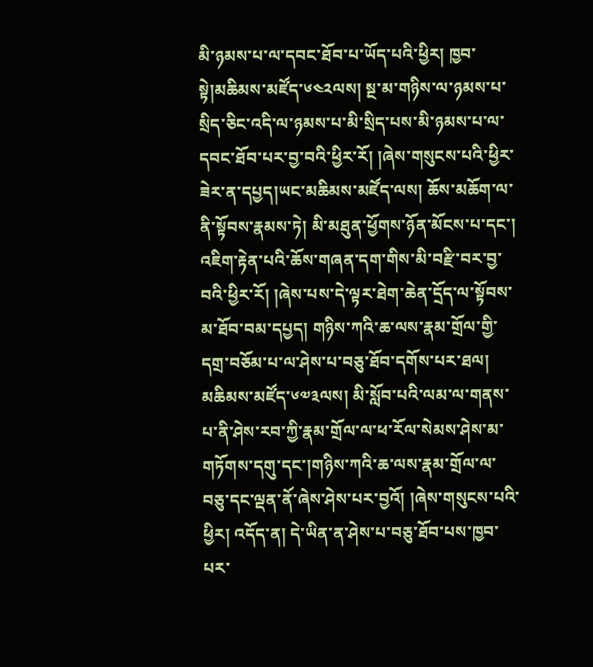མི་ཉམས་པ་ལ་དབང་ཐོབ་པ་ཡོད་པའི་ཕྱིར། ཁྱབ་སྟེ།མཆིམས་མཛོད་༦༤༢ལས། སྔ་མ་གཉིས་ལ་ཉམས་པ་སྲིད་ཅིང་འདི་ལ་ཉམས་པ་མི་སྲིད་པས་མི་ཉམས་པ་ལ་དབང་ཐོབ་པར་བྱ་བའི་ཕྱིར་རོ། །ཞེས་གསུངས་པའི་ཕྱིར་ཟེར་ན་དཔྱད།ཡང་མཆིམས་མཛོད་ལས། ཆོས་མཆོག་ལ་ནི་སྟོབས་རྣམས་ཏེ། མི་མཐུན་ཕྱོགས་ཉོན་མོངས་པ་དང་། འཇིག་རྟེན་པའི་ཆོས་གཞན་དག་གིས་མི་བརྫི་བར་བྱ་བའི་ཕྱིར་རོ། །ཞེས་པས་དེ་ལྟར་ཐེག་ཆེན་དྲོད་ལ་སྟོབས་མ་ཐོབ་བམ་དཔྱད། གཉིས་ཀའི་ཆ་ལས་རྣམ་གྲོལ་གྱི་དགྲ་བཅོམ་པ་ལ་ཤེས་པ་བཅུ་ཐོབ་དགོས་པར་ཐལ། མཆིམས་མཛོད་༦༧༣ལས། མི་སློབ་པའི་ལམ་ལ་གནས་པ་ནི་ཤེས་རབ་ཀྱི་རྣམ་གྲོལ་ལ་ཕ་རོལ་སེམས་ཤེས་མ་གཏོགས་དགུ་དང་།གཉིས་ཀའི་ཆ་ལས་རྣམ་གྲོལ་ལ་བཅུ་དང་ལྡན་ནོ་ཞེས་ཤེས་པར་བྱའོ། །ཞེས་གསུངས་པའི་ཕྱིར། འདོད་ན། དེ་ཡིན་ན་ཤེས་པ་བཅུ་ཐོབ་པས་ཁྱབ་པར་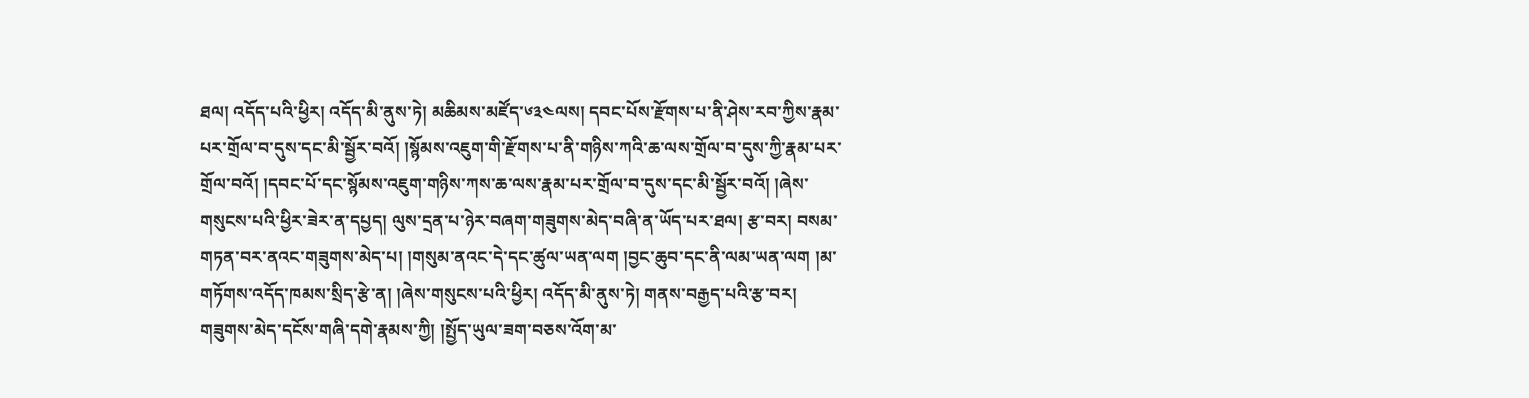ཐལ། འདོད་པའི་ཕྱིར། འདོད་མི་ནུས་ཏེ། མཆིམས་མཛོད་༦༣༤ལས། དབང་པོས་རྫོགས་པ་ནི་ཤེས་རབ་ཀྱིས་རྣམ་པར་གྲོལ་བ་དུས་དང་མི་སྦྱོར་བའོ། །སྙོམས་འཇུག་གི་རྫོགས་པ་ནི་གཉིས་ཀའི་ཆ་ལས་གྲོལ་བ་དུས་ཀྱི་རྣམ་པར་གྲོལ་བའོ། །དབང་པོ་དང་སྙོམས་འཇུག་གཉིས་ཀས་ཆ་ལས་རྣམ་པར་གྲོལ་བ་དུས་དང་མི་སྦྱོར་བའོ། །ཞེས་གསུངས་པའི་ཕྱིར་ཟེར་ན་དཔྱད། ལུས་དྲན་པ་ཉེར་བཞག་གཟུགས་མེད་བཞི་ན་ཡོད་པར་ཐལ། རྩ་བར། བསམ་གཏན་བར་ནའང་གཟུགས་མེད་པ། །གསུམ་ནའང་དེ་དང་ཚུལ་ཡན་ལག །བྱང་ཆུབ་དང་ནི་ལམ་ཡན་ལག །མ་གཏོགས་འདོད་ཁམས་སྲིད་རྩེ་ན། །ཞེས་གསུངས་པའི་ཕྱིར། འདོད་མི་ནུས་ཏེ། གནས་བརྒྱད་པའི་རྩ་བར། གཟུགས་མེད་དངོས་གཞི་དགེ་རྣམས་ཀྱི། །སྤྱོད་ཡུལ་ཟག་བཅས་འོག་མ་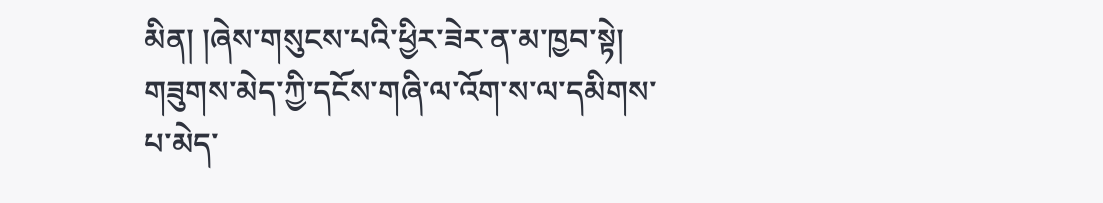མིན། །ཞེས་གསུངས་པའི་ཕྱིར་ཟེར་ན་མ་ཁྱབ་སྟེ། གཟུགས་མེད་ཀྱི་དངོས་གཞི་ལ་འོག་ས་ལ་དམིགས་པ་མེད་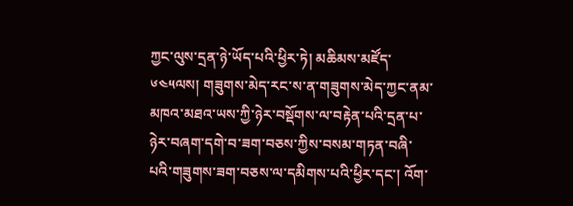ཀྱང་ལུས་དྲན་ཉེ་ཡོད་པའི་ཕྱིར་ཏེ། མཆིམས་མཛོད་༦༤༥ལས། གཟུགས་མེད་རང་ས་ན་གཟུགས་མེད་ཀྱང་ནམ་མཁའ་མཐའ་ཡས་ཀྱི་ཉེར་བསྡོགས་ལ་བརྟེན་པའི་དྲན་པ་ཉེར་བཞག་དགེ་བ་ཟག་བཅས་ཀྱིས་བསམ་གཏན་བཞི་པའི་གཟུགས་ཟག་བཅས་ལ་དམིགས་པའི་ཕྱིར་དང་། འོག་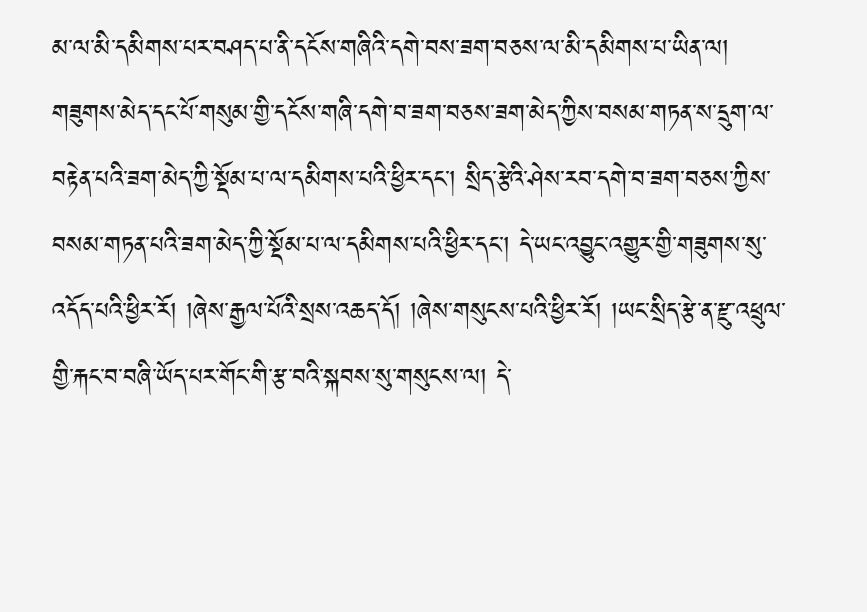མ་ལ་མི་དམིགས་པར་བཤད་པ་ནི་དངོས་གཞིའི་དགེ་བས་ཟག་བཅས་ལ་མི་དམིགས་པ་ཡིན་ལ། གཟུགས་མེད་དང་པོ་གསུམ་གྱི་དངོས་གཞི་དགེ་བ་ཟག་བཅས་ཟག་མེད་ཀྱིས་བསམ་གཏན་ས་དྲུག་ལ་བརྟེན་པའི་ཟག་མེད་ཀྱི་སྡོམ་པ་ལ་དམིགས་པའི་ཕྱིར་དང་། སྲིད་རྩེའི་ཤེས་རབ་དགེ་བ་ཟག་བཅས་ཀྱིས་བསམ་གཏན་པའི་ཟག་མེད་ཀྱི་སྡོམ་པ་ལ་དམིགས་པའི་ཕྱིར་དང་། དེ་ཡང་འབྱུང་འགྱུར་གྱི་གཟུགས་སུ་འདོད་པའི་ཕྱིར་རོ། །ཞེས་རྒྱལ་པོའི་སྲས་འཆད་དོ། །ཞེས་གསུངས་པའི་ཕྱིར་རོ། །ཡང་སྲིད་རྩེ་ན་རྫུ་འཕྲུལ་གྱི་རྐང་བ་བཞི་ཡོད་པར་གོང་གི་རྩ་བའི་སྐབས་སུ་གསུངས་ལ། དེ་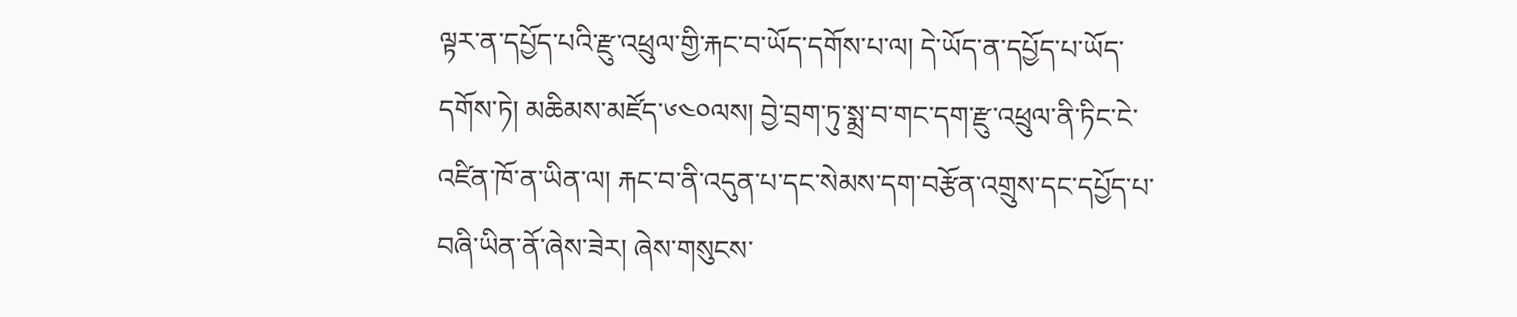ལྟར་ན་དཔྱོད་པའི་རྫུ་འཕྲུལ་གྱི་རྐང་བ་ཡོད་དགོས་པ་ལ། དེ་ཡོད་ན་དཔྱོད་པ་ཡོད་དགོས་ཏེ། མཆིམས་མཛོད་༦༤༠ལས། བྱེ་བྲག་ཏུ་སྨྲ་བ་གང་དག་རྫུ་འཕྲུལ་ནི་ཏིང་ངེ་འཛིན་ཁོ་ན་ཡིན་ལ། རྐང་བ་ནི་འདུན་པ་དང་སེམས་དག་བརྩོན་འགྲུས་དང་དཔྱོད་པ་བཞི་ཡིན་ནོ་ཞེས་ཟེར། ཞེས་གསུངས་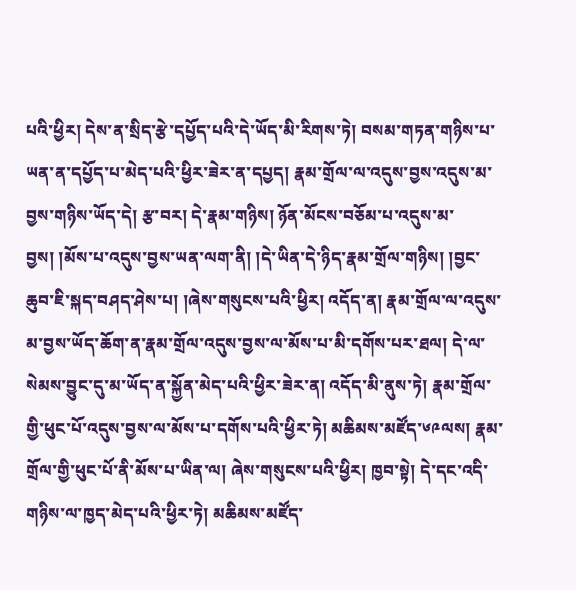པའི་ཕྱིར། དེས་ན་སྲིད་རྩེ་དཔྱོད་པའི་དེ་ཡོད་མི་རིགས་ཏེ། བསམ་གཏན་གཉིས་པ་ཡན་ན་དཔྱོད་པ་མེད་པའི་ཕྱིར་ཟེར་ན་དཔྱད། རྣམ་གྲོལ་ལ་འདུས་བྱས་འདུས་མ་བྱས་གཉིས་ཡོད་དེ། རྩ་བར། དེ་རྣམ་གཉིས། ཉོན་མོངས་བཅོམ་པ་འདུས་མ་བྱས། །མོས་པ་འདུས་བྱས་ཡན་ལག་ནི། །དེ་ཡིན་དེ་ཉིད་རྣམ་གྲོལ་གཉིས། །བྱང་ཆུབ་ཇི་སྐད་བཤད་ཤེས་པ། །ཞེས་གསུངས་པའི་ཕྱིར། འདོད་ན། རྣམ་གྲོལ་ལ་འདུས་མ་བྱས་ཡོད་ཆོག་ན་རྣམ་གྲོལ་འདུས་བྱས་ལ་མོས་པ་མི་དགོས་པར་ཐལ། དེ་ལ་སེམས་བྱུང་དུ་མ་ཡོད་ན་སྐྱོན་མེད་པའི་ཕྱིར་ཟེར་ན། འདོད་མི་ནུས་ཏེ། རྣམ་གྲོལ་གྱི་ཕུང་པོ་འདུས་བྱས་ལ་མོས་པ་དགོས་པའི་ཕྱིར་ཏེ། མཆིམས་མཛོད་༦༩ལས། རྣམ་གྲོལ་གྱི་ཕུང་པོ་ནི་མོས་པ་ཡིན་ལ། ཞེས་གསུངས་པའི་ཕྱིར། ཁྱབ་སྟེ། དེ་དང་འདི་གཉིས་ལ་ཁྱད་མེད་པའི་ཕྱིར་ཏེ། མཆིམས་མཛོད་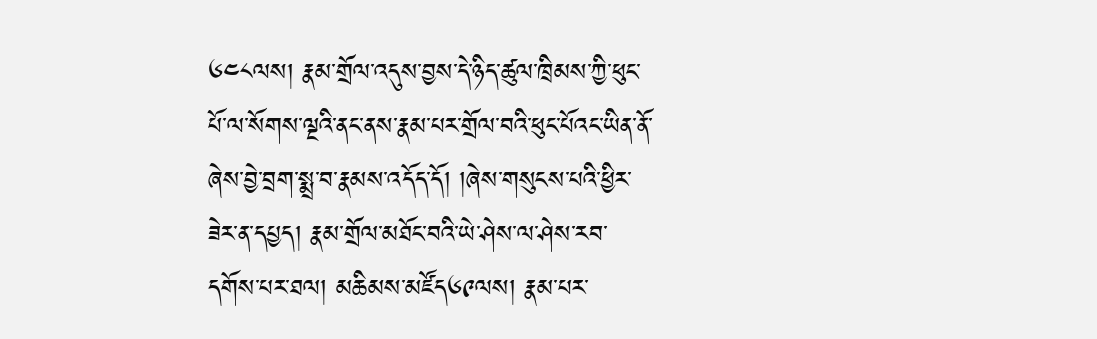༦༤༨ལས། རྣམ་གྲོལ་འདུས་བྱས་དེ་ཉིད་ཚུལ་ཁྲིམས་ཀྱི་ཕུང་པོ་ལ་སོགས་ལྔའི་ནང་ནས་རྣམ་པར་གྲོལ་བའི་ཕུང་པོའང་ཡིན་ནོ་ཞེས་བྱེ་བྲག་སྨྲ་བ་རྣམས་འདོད་དོ། །ཞེས་གསུངས་པའི་ཕྱིར་ཟེར་ན་དཔྱད། རྣམ་གྲོལ་མཐོང་བའི་ཡེ་ཤེས་ལ་ཤེས་རབ་དགོས་པར་ཐལ། མཆིམས་མཛོད༦༩ལས། རྣམ་པར་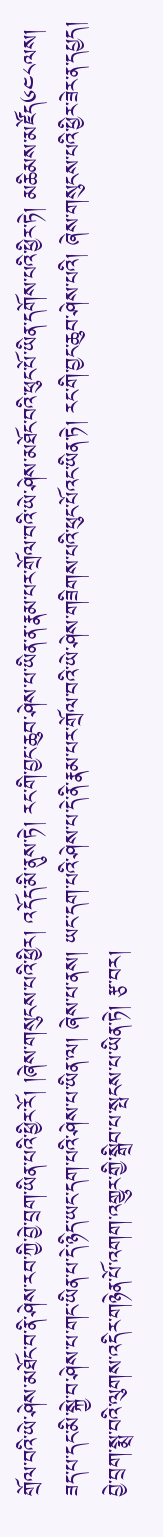གྲོལ་བའི་ཡེ་ཤེས་མཐོང་བ་ནི་ཤེས་རབ་ཀྱི་བྱེ་བྲག་ཡིན་པའི་ཕྱིར་རོ། །ཞེས་གསུངས་པའི་ཕྱིར། འདོད་མི་ནུས་ཏེ། རང་གི་བྱང་ཆུབ་ཤེས་པ་ཡིན་ན་རྣམ་པར་གྲོལ་བའི་ཡེ་ཤེས་མཐོང་བའི་ཕུང་པོ་ཡིན་དགོས་པའི་ཕྱིར་ཏེ། མཆིམས་མཛོད༦༤༨ལས། ཟད་པ་དང་མི་སྐྱེ་བ་ཤེས་པ་གང་ཡིན་པ་དེ་ཉིད་ཡང་དག་པའི་ཤེས་པ་ཡིན་ལ། ཞེས་པ་ནས། ཡང་དག་པའི་ཤེས་པ་དེ་ནི་རྣམ་པར་གྲོལ་བའི་ཡེ་ཤེས་གཟིགས་པའི་ཕུང་པོའང་ཡིན་ཏེ། རང་གི་བྱང་ཆུབ་ཤེས་པའི། ཞེས་གསུངས་པའི་ཕྱིར་ཟེར་ན་དཔྱད། བྱེ་བྲག་སྨྲ་བའི་ལུགས་འདིར་གཉེན་པོ་འགག་འགྱུར་གྱི་སྒྲིབ་པ་སྤངས་པ་ཡིན་ཏེ། རྩ་བར།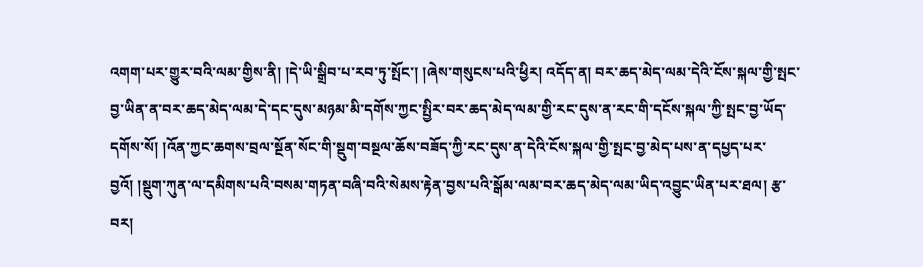འགག་པར་གྱུར་བའི་ལམ་གྱིས་ནི། །དེ་ཡི་སྒྲིབ་པ་རབ་ཏུ་སྤོང་། །ཞེས་གསུངས་པའི་ཕྱིར། འདོད་ན། བར་ཆད་མེད་ལམ་དེའི་ངོས་སྐལ་གྱི་སྤང་བྱ་ཡིན་ན་བར་ཆད་མེད་ལམ་དེ་དང་དུས་མཉམ་མི་དགོས་ཀྱང་སྤྱིར་བར་ཆད་མེད་ལམ་གྱི་རང་དུས་ན་རང་གི་དངོས་སྐལ་ཀྱི་སྤང་བྱ་ཡོད་དགོས་སོ། །འོན་ཀྱང་ཆགས་བྲལ་སྔོན་སོང་གི་སྡུག་བསྔལ་ཆོས་བཟོད་ཀྱི་རང་དུས་ན་དེའི་ངོས་སྐལ་གྱི་སྤང་བྱ་མེད་པས་ན་དཔྱད་པར་བྱའོ། །སྡུག་ཀུན་ལ་དམིགས་པའི་བསམ་གཏན་བཞི་བའི་སེམས་རྟེན་བྱས་པའི་སྒོམ་ལམ་བར་ཆད་མེད་ལམ་ཡིད་འབྱུང་ཡིན་པར་ཐལ། རྩ་བར།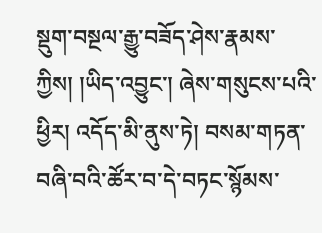སྡུག་བསྔལ་རྒྱུ་བཟོད་ཤེས་རྣམས་ཀྱིས། །ཡིད་འབྱུང་། ཞེས་གསུངས་པའི་ཕྱིར། འདོད་མི་ནུས་ཏེ། བསམ་གཏན་བཞི་བའི་ཚོར་བ་དེ་བཏང་སྙོམས་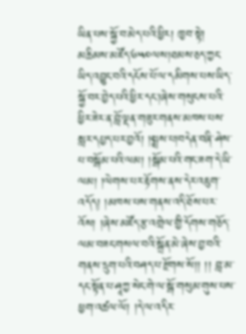ཡིན་པས་སྐྱོ་བ་མེད་པའི་ཕྱིར། ཁྱབ་སྟེ། མཆིམས་མཛོད་༦༥༠ལས།ཐམས་ཅད་ཀྱང་ཡིད་འབྱུང་བའི་དངོས་པོ་ལ་དམིགས་པས་ཡིད་སྐྱོ་བར་བྱེད་པའི་ཕྱིར་དང་།ཞེས་གསུངས་པའི་ཕྱིར་ཟེར་ན་བློ་ལྡན་གཟུར་གནས་མཁས་པས་སླར་དཔྱད་པར་བྱའོ། །སྨྲས་པ།བདེན་བཞི་ཤེས་པ་བསྒོམ་པའི་ལམ། །སྒོམ་པའི་གང་ཟག་དེ་ཡི་ལམ། །ལེགས་པར་རྟོགས་ནས་དེར་འཇུག་འདོད། །མཁས་པས་གནས་འདི་ཐོས་པར་འོས། །ཞེས་མཛོད་རྩ་འགྲེལ་གྱི་དོགས་གཅོད་ལམ་བཟང་གསལ་བའི་སྒྲོན་མེ་ཞེས་བྱ་བའི་གནས་དྲུག་པའི་བཤད་པ་རྫོགས་སོ།། །། བླ་མ་དང་སྟོན་པ་ཤཱཀྱ་སེང་གེ་ལ་སྒོ་གསུམ་གུས་པས་ཕྱག་འཚལ་ལོ། །དེ་ལ་འདིར་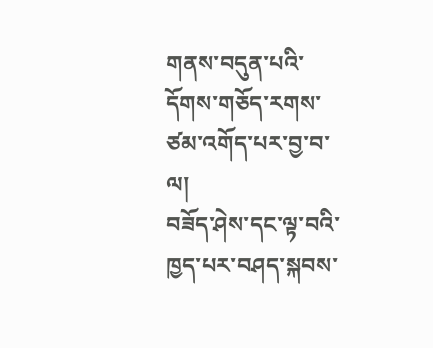གནས་བདུན་པའི་དོགས་གཅོད་རགས་ཙམ་འགོད་པར་བྱ་བ་ལ།
བཟོད་ཤེས་དང་ལྟ་བའི་ཁྱད་པར་བཤད་སྐབས་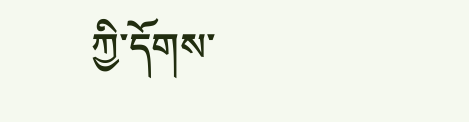ཀྱི་དོགས་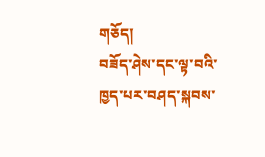གཅོད།
བཟོད་ཤེས་དང་ལྟ་བའི་ཁྱད་པར་བཤད་སྐབས་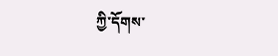ཀྱི་དོགས་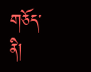གཅོད་ནི།